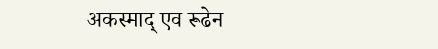अकस्माद् एव रूढेन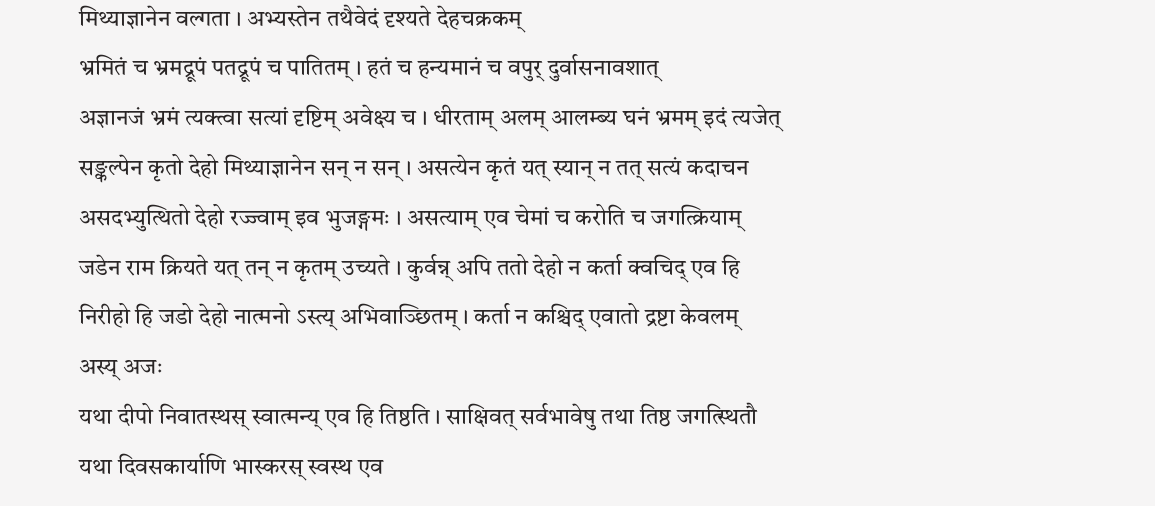मिथ्याज्ञानेन वल्गता । अभ्यस्तेन तथैवेदं दृश्यते देहचक्रकम्
भ्रमितं च भ्रमद्रूपं पतद्रूपं च पातितम् । हतं च हन्यमानं च वपुर् दुर्वासनावशात्
अज्ञानजं भ्रमं त्यक्त्वा सत्यां दृष्टिम् अवेक्ष्य च । धीरताम् अलम् आलम्ब्य घनं भ्रमम् इदं त्यजेत्
सङ्कल्पेन कृतो देहो मिथ्याज्ञानेन सन् न सन् । असत्येन कृतं यत् स्यान् न तत् सत्यं कदाचन
असदभ्युत्थितो देहो रज्ज्वाम् इव भुजङ्गमः । असत्याम् एव चेमां च करोति च जगत्क्रियाम्
जडेन राम क्रियते यत् तन् न कृतम् उच्यते । कुर्वन्न् अपि ततो देहो न कर्ता क्वचिद् एव हि
निरीहो हि जडो देहो नात्मनो ऽस्त्य् अभिवाञ्छितम् । कर्ता न कश्चिद् एवातो द्रष्टा केवलम् अस्य् अजः
यथा दीपो निवातस्थस् स्वात्मन्य् एव हि तिष्ठति । साक्षिवत् सर्वभावेषु तथा तिष्ठ जगत्स्थितौ
यथा दिवसकार्याणि भास्करस् स्वस्थ एव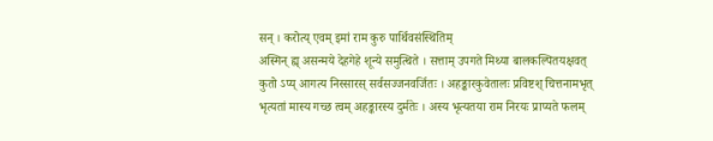सन् । करोत्य् एवम् इमां राम कुरु पार्थिवसंस्थितिम्
अस्मिन् ह्य् असन्मये देहगेहे शून्ये समुत्थिते । सत्ताम् उपगते मिथ्या बालकल्पितयक्षवत्
कुतो ऽप्य् आगत्य निस्सारस् सर्वसज्जनवर्जितः । अहङ्कारकुवेतालः प्रविष्टश् चित्तनामभृत्
भृत्यतां मास्य गच्छ त्वम् अहङ्कारस्य दुर्मतेः । अस्य भृत्यतया राम निरयः प्राप्यते फलम्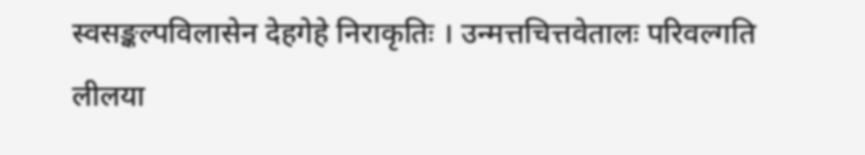स्वसङ्कल्पविलासेन देहगेहे निराकृतिः । उन्मत्तचित्तवेतालः परिवल्गति लीलया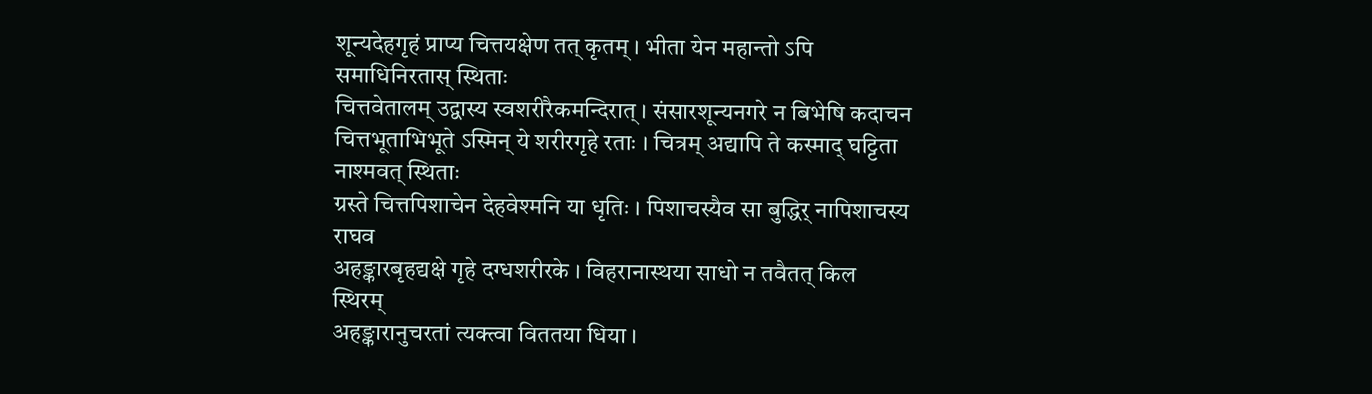शून्यदेहगृहं प्राप्य चित्तयक्षेण तत् कृतम् । भीता येन महान्तो ऽपि समाधिनिरतास् स्थिताः
चित्तवेतालम् उद्वास्य स्वशरीरैकमन्दिरात् । संसारशून्यनगरे न बिभेषि कदाचन
चित्तभूताभिभूते ऽस्मिन् ये शरीरगृहे रताः । चित्रम् अद्यापि ते कस्माद् घट्टिता नाश्मवत् स्थिताः
ग्रस्ते चित्तपिशाचेन देहवेश्मनि या धृतिः । पिशाचस्यैव सा बुद्धिर् नापिशाचस्य राघव
अहङ्कारबृहद्यक्षे गृहे दग्धशरीरके । विहरानास्थया साधो न तवैतत् किल स्थिरम्
अहङ्कारानुचरतां त्यक्त्वा विततया धिया ।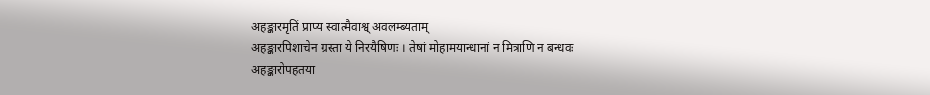अहङ्कारमृतिं प्राप्य स्वात्मैवाश्व् अवलम्ब्यताम्
अहङ्कारपिशाचेन ग्रस्ता ये निरयैषिणः । तेषां मोहामयान्धानां न मित्राणि न बन्धवः
अहङ्कारोपहतया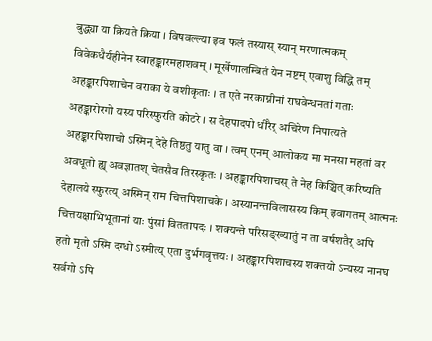बुद्ध्या या क्रियते क्रिया । विषवल्ल्या इव फलं तस्यास् स्यान् मरणात्मकम्
विवेकधैर्यहीनेन स्वाहङ्कारमहाशवम् । मूर्खेणालम्बितं येन नष्टम् एवाशु विद्धि तम्
अहङ्कारपिशाचेन वराका ये वशीकृताः । त एते नरकाग्नीनां राघवेन्धनतां गताः
अहङ्कारोरगो यस्य परिस्फुरति कोटरे । स देहपादपो धीरैर् अचिरेण निपात्यते
अहङ्कारपिशाचो ऽस्मिन् देहे तिष्ठतु यातु वा । त्वम् एनम् आलोकय मा मनसा महतां वर
अवधूतो ह्य् अवज्ञातश् चेतसैव तिरस्कृतः । अहङ्कारपिशाचस् ते नेह किञ्चित् करिष्यति
देहालये स्फुरत्य् अस्मिन् राम चित्तपिशाचके । अस्यानन्तविलासस्य किम् इवागतम् आत्मनः
चित्तयक्षाभिभूतानां याः पुंसां विततापदः । शक्यन्ते परिसङ्ख्यातुं न ता वर्षशतैर् अपि
हतो मृतो ऽस्मि दग्धो ऽस्मीत्य् एता दुर्भगवृत्तयः । अहङ्कारपिशाचस्य शक्तयो ऽन्यस्य नानघ
सर्वगो ऽपि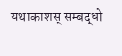यथाकाशस् सम्बद्धो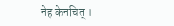नेह केनचित् ।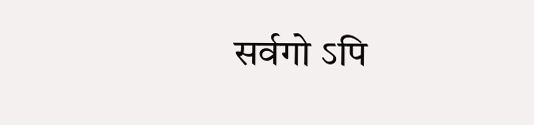सर्वगो ऽपि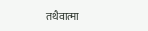तथैवात्मा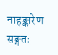नाहङ्कारेण सङ्गतः